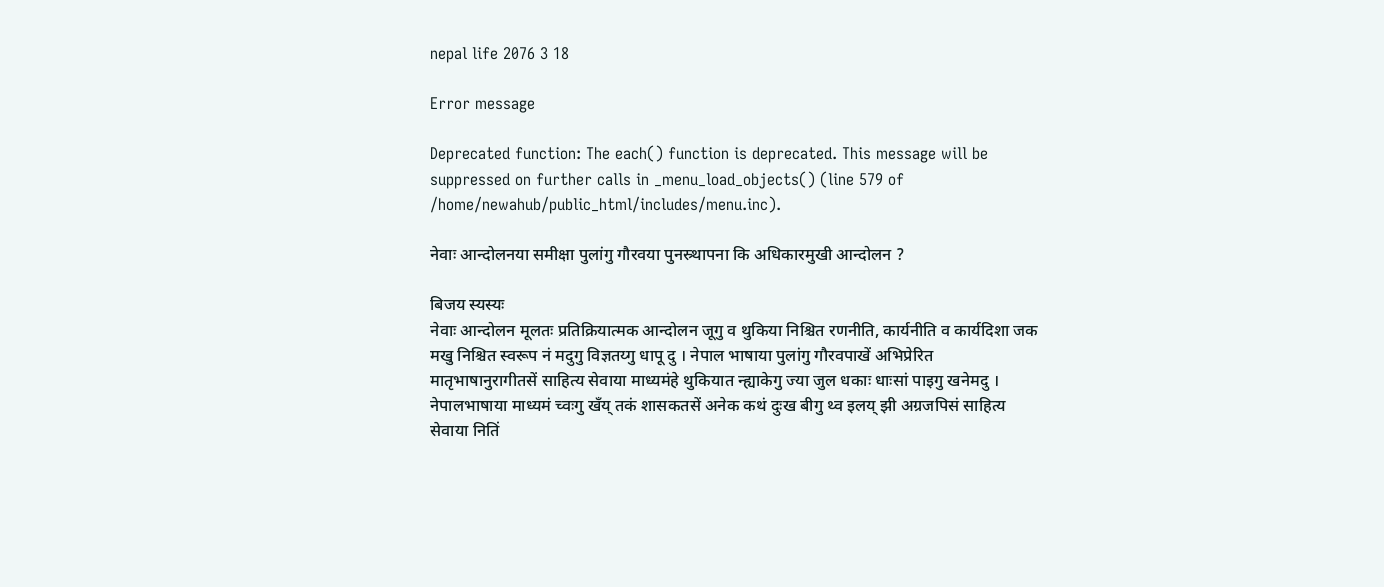nepal life 2076 3 18

Error message

Deprecated function: The each() function is deprecated. This message will be suppressed on further calls in _menu_load_objects() (line 579 of /home/newahub/public_html/includes/menu.inc).

नेवाः आन्दोलनया समीक्षा पुलांगु गौरवया पुनस्र्थापना कि अधिकारमुखी आन्दोलन ?

बिजय स्यस्यः
नेवाः आन्दोलन मूलतः प्रतिक्रियात्मक आन्दोलन जूगु व थुकिया निश्चित रणनीति, कार्यनीति व कार्यदिशा जक मखु निश्चित स्वरूप नं मदुगु विज्ञतय्गु धापू दु । नेपाल भाषाया पुलांगु गौरवपाखें अभिप्रेरित मातृभाषानुरागीतसें साहित्य सेवाया माध्यमंहे थुकियात न्ह्याकेगु ज्या जुल धकाः धाःसां पाइगु खनेमदु । नेपालभाषाया माध्यमं च्वःगु खँय् तकं शासकतसें अनेक कथं दुःख बीगु थ्व इलय् झी अग्रजपिसं साहित्य सेवाया नितिं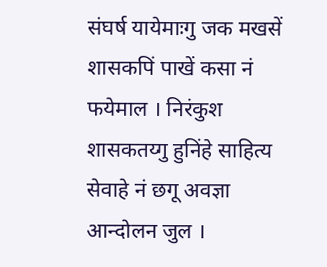संघर्ष यायेमाःगु जक मखसें शासकपिं पाखें कसा नं फयेमाल । निरंकुश शासकतय्गु हुनिंहे साहित्य सेवाहे नं छगू अवज्ञा आन्दोलन जुल ।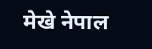मेखे नेपाल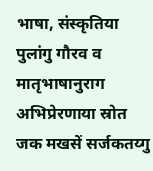भाषा, संस्कृतिया पुलांगु गौरव व मातृभाषानुराग अभिप्रेरणाया स्रोत जक मखसें सर्जकतय्गु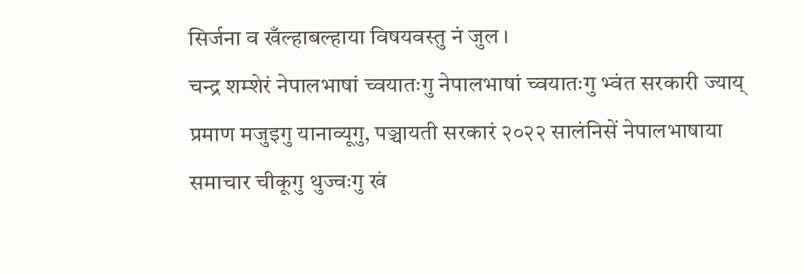सिर्जना व खँल्हाबल्हाया विषयवस्तु नं जुल ।
चन्द्र शम्शेरं नेपालभाषां च्वयातःगु नेपालभाषां च्वयातःगु भ्वंत सरकारी ज्याय् प्रमाण मजुइगु यानाव्यूगु, पञ्चायती सरकारं २०२२ सालंनिसें नेपालभाषाया समाचार चीकूगु थुज्वःगु खं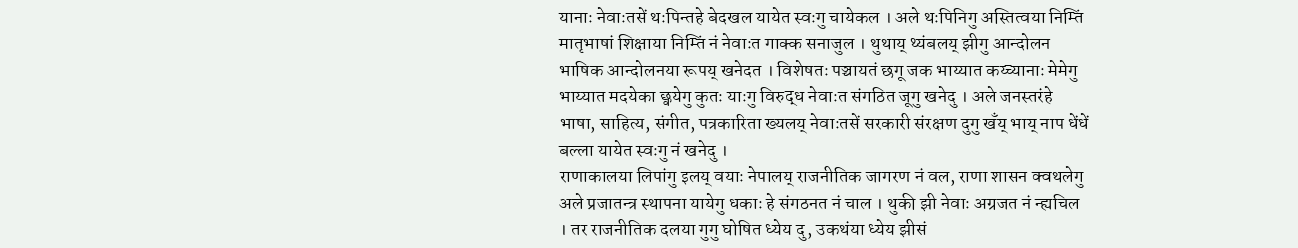यानाः नेवाःतसें थःपिन्तहे बेदखल यायेत स्वःगु चायेकल । अले थःपिनिगु अस्तित्वया निम्तिं मातृभाषां शिक्षाया निम्तिं नं नेवाःत गाक्क सनाजुल । थुथाय् थ्यंबलय् झीगु आन्दोलन भाषिक आन्दोलनया रूपय् खनेदत । विशेषतः पञ्चायतं छगू जक भाय्यात कय्च्यानाः मेमेगु भाय्यात मदयेका छ्वयेगु कुतः याःगु विरुद्ध नेवाःत संगठित जूगु खनेदु । अले जनस्तरंहे भाषा, साहित्य, संगीत, पत्रकारिता ख्यलय् नेवाःतसें सरकारी संरक्षण दुगु खँय् भाय् नाप धेंधें बल्ला यायेत स्वःगु नं खनेदु ।
राणाकालया लिपांगु इलय् वयाः नेपालय् राजनीतिक जागरण नं वल, राणा शासन क्वथलेगु अले प्रजातन्त्र स्थापना यायेगु धकाः हे संगठनत नं चाल । थुकी झी नेवाः अग्रजत नं न्ह्यचिल । तर राजनीतिक दलया गुगु घोषित ध्येय दु, उकथंया ध्येय झीसं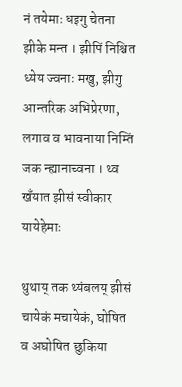नं तयेमाः धइगु चेतना झीके मन्त । झीपिं निश्चित ध्येय ज्वनाः मखु, झीगु आन्तरिक अभिप्रेरणा, लगाव व भावनाया निम्तिं जक न्ह्यानाच्वना । थ्व खँयात झीसं स्वीकार यायेहेमाः

थुथाय् तक थ्यंबलय् झीसं चायेकं मचायेकं, घोषित व अघोषित छुकिया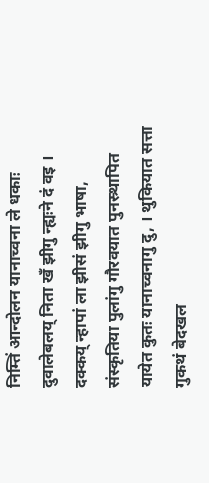निम्तिं आन्दोलन यानाच्वना ले धकाः दुवालेबलय् निता खँ झीगु न्ह्यःने दं वइ । दक्कय् न्हापां ला झीसं झीगु भाषा, संस्कृतिया पुलांगु गौरवयात पुनस्र्थापित यायेत कुतः यानाच्वनागु दु, । थुकियात सत्ता गुकथं बेदखल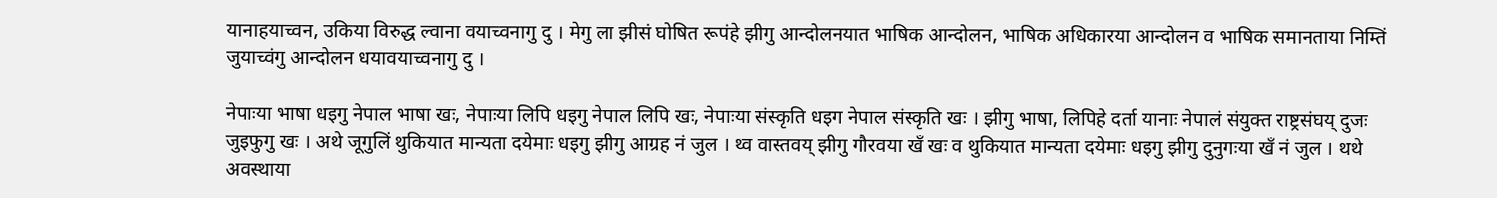यानाहयाच्वन, उकिया विरुद्ध ल्वाना वयाच्वनागु दु । मेगु ला झीसं घोषित रूपंहे झीगु आन्दोलनयात भाषिक आन्दोलन, भाषिक अधिकारया आन्दोलन व भाषिक समानताया निम्तिं जुयाच्वंगु आन्दोलन धयावयाच्वनागु दु ।

नेपाःया भाषा धइगु नेपाल भाषा खः, नेपाःया लिपि धइगु नेपाल लिपि खः, नेपाःया संस्कृति धइग नेपाल संस्कृति खः । झीगु भाषा, लिपिहे दर्ता यानाः नेपालं संयुक्त राष्ट्रसंघय् दुजः जुइफुगु खः । अथे जूगुलिं थुकियात मान्यता दयेमाः धइगु झीगु आग्रह नं जुल । थ्व वास्तवय् झीगु गौरवया खँ खः व थुकियात मान्यता दयेमाः धइगु झीगु दुनुगःया खँ नं जुल । थथे अवस्थाया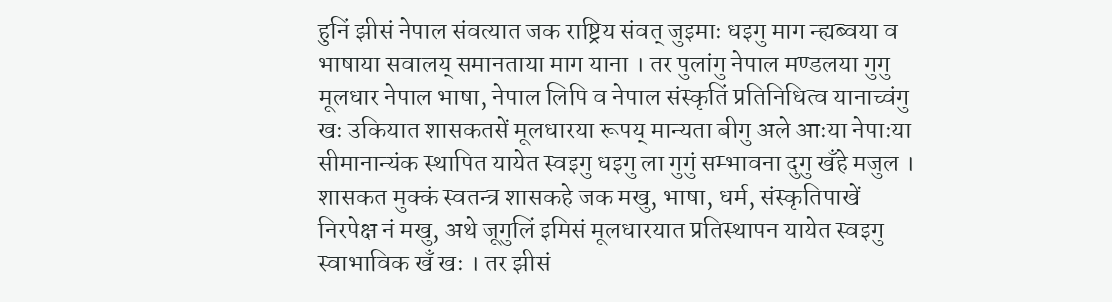हुनिं झीसं नेपाल संवत्यात जक राष्ट्रिय संवत् जुइमाः धइगु माग न्ह्यब्वया व भाषाया सवालय् समानताया माग याना । तर पुलांगु नेपाल मण्डलया गुगु मूलधार नेपाल भाषा, नेपाल लिपि व नेपाल संस्कृतिं प्रतिनिधित्व यानाच्वंगु खः उकियात शासकतसें मूलधारया रूपय् मान्यता बीगु अले आःया नेपाःया सीमानान्यंक स्थापित यायेत स्वइगु धइगु ला गुगुं सम्भावना दुगु खँहे मजुल । शासकत मुक्कं स्वतन्त्र शासकहे जक मखु, भाषा, धर्म, संस्कृतिपाखें निरपेक्ष नं मखु, अथे जूगुलिं इमिसं मूलधारयात प्रतिस्थापन यायेत स्वइगु स्वाभाविक खँ खः । तर झीसं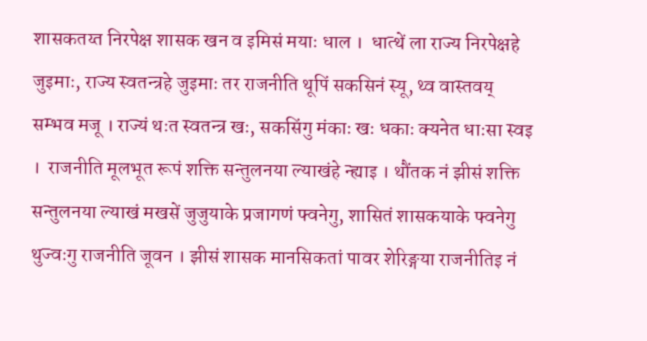शासकतय्त निरपेक्ष शासक खन व इमिसं मयाः धाल ।  धात्थें ला राज्य निरपेक्षहे जुइमाः, राज्य स्वतन्त्रहे जुइमाः तर राजनीति थूपिं सकसिनं स्यू, थ्व वास्तवय् सम्भव मजू । राज्यं थःत स्वतन्त्र खः, सकसिंगु मंकाः खः धकाः क्यनेत धाःसा स्वइ ।  राजनीति मूलभूत रूपं शक्ति सन्तुलनया ल्याखंहे न्ह्याइ । थौंतक नं झीसं शक्ति सन्तुलनया ल्याखं मखसें जुजुयाके प्रजागणं फ्वनेगु, शासितं शासकयाके फ्वनेगु थुज्वःगु राजनीति जूवन । झीसं शासक मानसिकतां पावर शेरिङ्गया राजनीतिइ नं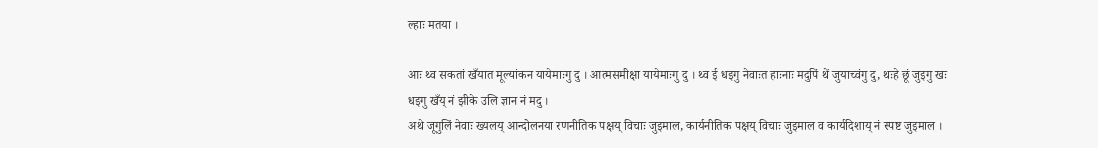ल्हाः मतया ।

आः थ्व सकतां खँयात मूल्यांकन यायेमाःगु दु । आत्मसमीक्षा यायेमाःगु दु । थ्व ई धइगु नेवाःत हाःनाः मदुपिं थें जुयाच्वंगु दु, थःहे छूं जुइगु खः धइगु खँय् नं झीके उलि ज्ञान नं मदु ।
अथे जूगुलिं नेवाः ख्यलय् आन्दोलनया रणनीतिक पक्षय् विचाः जुइमाल, कार्यनीतिक पक्षय् विचाः जुइमाल व कार्यदिशाय् नं स्पष्ट जुइमाल ।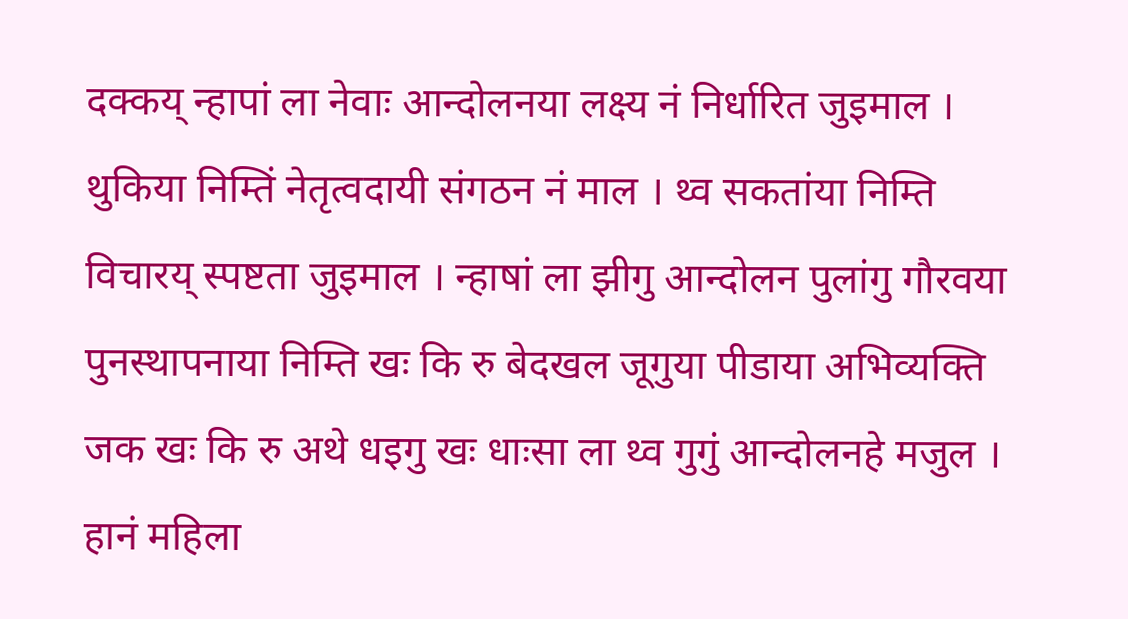दक्कय् न्हापां ला नेवाः आन्दोलनया लक्ष्य नं निर्धारित जुइमाल । थुकिया निम्तिं नेतृत्वदायी संगठन नं माल । थ्व सकतांया निम्ति विचारय् स्पष्टता जुइमाल । न्हाषां ला झीगु आन्दोलन पुलांगु गौरवया पुनस्थापनाया निम्ति खः कि रु बेदखल जूगुया पीडाया अभिव्यक्ति जक खः कि रु अथे धइगु खः धाःसा ला थ्व गुगुं आन्दोलनहे मजुल । हानं महिला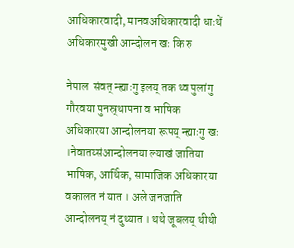आधिकारवादी, मानवअधिकारवादी धाःथें अधिकारमुखी आन्दोलन खः कि रु

नेपाल  संवत् न्ह्याःगु इलय् तक थ्व पुलांगु गौरवया पुनस्र्थापना व भाषिक अधिकारया आन्दोलनया रूपय् न्ह्याःगु खः ।नेवातय्संआन्दोलनया ल्याखं जातिया भाषिक, आर्थिक, सामाजिक अधिकारया वकालत नं यात । अले जनजाति आन्दोलनय् नं दुथ्यात । थथे जूबलय् थीथी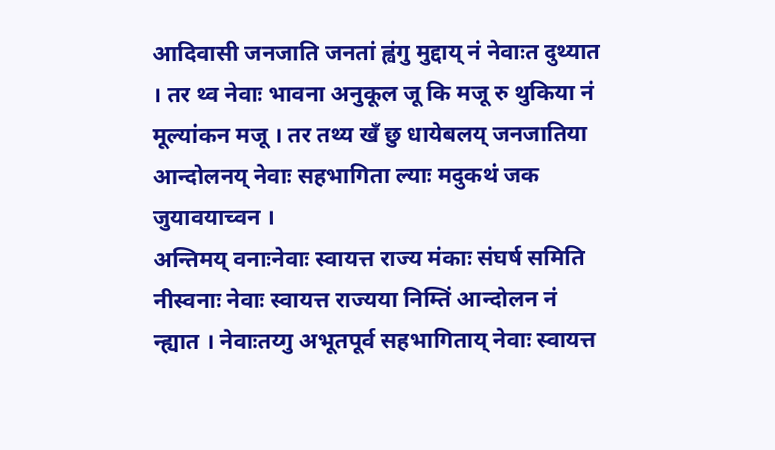आदिवासी जनजाति जनतां ह्वंगु मुद्दाय् नं नेवाःत दुथ्यात । तर थ्व नेवाः भावना अनुकूल जू कि मजू रु थुकिया नं मूल्यांकन मजू । तर तथ्य खँ छु धायेबलय् जनजातिया आन्दोलनय् नेवाः सहभागिता ल्याः मदुकथं जक जुयावयाच्वन ।
अन्तिमय् वनाःनेवाः स्वायत्त राज्य मंकाः संघर्ष समिति नीस्वनाः नेवाः स्वायत्त राज्यया निम्तिं आन्दोलन नं न्ह्यात । नेवाःतय्गु अभूतपूर्व सहभागिताय् नेवाः स्वायत्त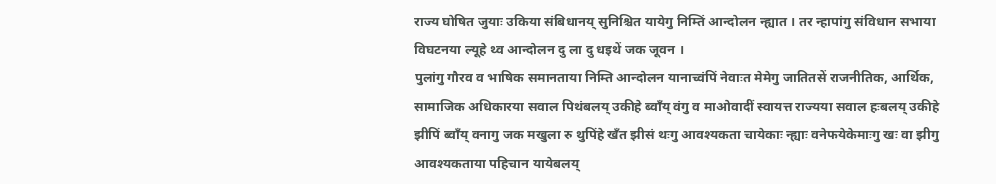राज्य घोषित जुयाः उकिया संबिधानय् सुनिश्चित यायेगु निम्तिं आन्दोलन न्ह्यात । तर न्हापांगु संविधान सभाया विघटनया ल्यूहे थ्व आन्दोलन दु ला दु धइथें जक जूवन ।
पुलांगु गौरव व भाषिक समानताया निम्ति आन्दोलन यानाच्वंपिं नेवाःत मेमेगु जातितसें राजनीतिक, आर्थिक, सामाजिक अधिकारया सवाल पिथंबलय् उकीहे ब्वाँय् वंगु व माओवादीं स्वायत्त राज्यया सवाल हःबलय् उकीहे झीपिं ब्वाँय् वनागु जक मखुला रु थुपिंहे खँत झीसं थःगु आवश्यकता चायेकाः न्ह्याः वनेफयेकेमाःगु खः वा झीगु आवश्यकताया पहिचान यायेबलय्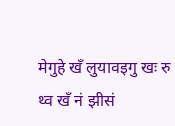मेगुहे खँ लुयावइगु खः रु थ्व खँ नं झीसं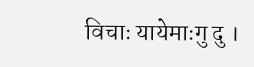विचाः यायेमाःगु दु ।